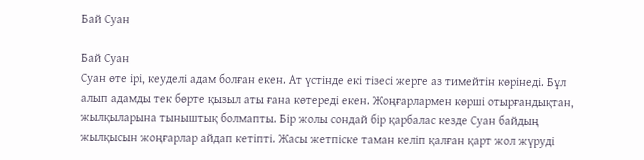Бай Суан

Бай Суан
Суан өте ірі, кеуделі адам болған екен. Ат үстінде екі тізесі жерге аз тимейтін көрінеді. Бұл алып адамды тек бөрте қызыл аты ғана көтереді екен. Жоңғарлармен көрші отырғандықтан, жылқыларына тыныштық болмапты. Бір жолы сондай бір қарбалас кезде Суан байдың жылқысын жоңғарлар айдап кетіпті. Жасы жетпіске таман келіп қалған қарт жол жүруді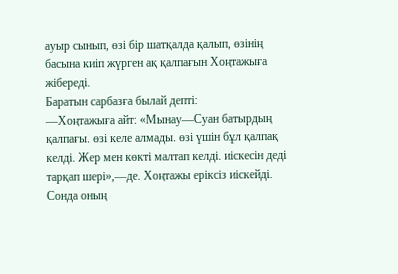ауыр сынып, өзі бір шатқалда қалып, өзінің басына киіп жүрген ақ қалпағын Хоңтажыға жібереді.
Баратын сарбазға былай депті:
—Хоңтажыға айт: «Мынау—Суан батырдың қалпағы. өзі келе алмады. өзі үшін бұл қалпақ келді. Жер мен көкті малтап келді. иіскесін деді тарқап шері»,—де. Хоңтажы еріксіз иіскейді. Сонда оның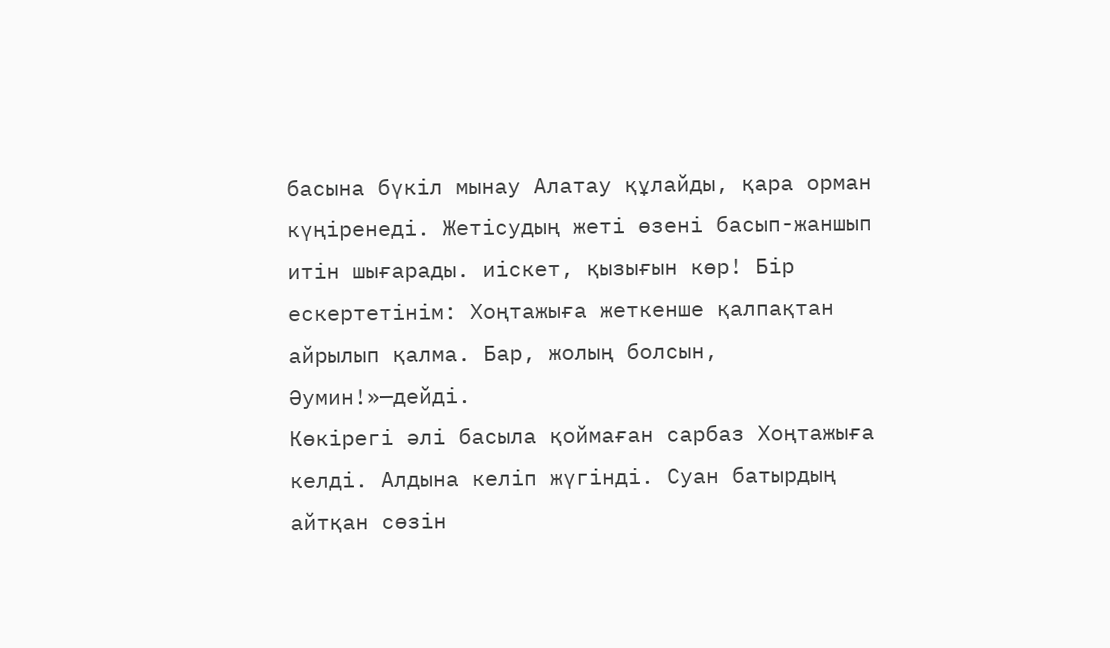басына бүкіл мынау Алатау құлайды, қара орман күңіренеді. Жетісудың жеті өзені басып-жаншып итін шығарады. иіскет, қызығын көр! Бір ескертетінім: Хоңтажыға жеткенше қалпақтан айрылып қалма. Бар, жолың болсын, Әумин!»—дейді.
Көкірегі әлі басыла қоймаған сарбаз Хоңтажыға келді. Алдына келіп жүгінді. Суан батырдың айтқан сөзін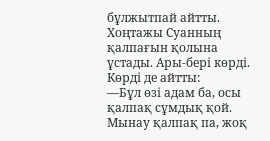бұлжытпай айтты. Хоңтажы Суанның қалпағын қолына ұстады. Ары-бері көрді.
Көрді де айтты:
—Бұл өзі адам ба, осы қалпақ сұмдық қой. Мынау қалпақ па, жоқ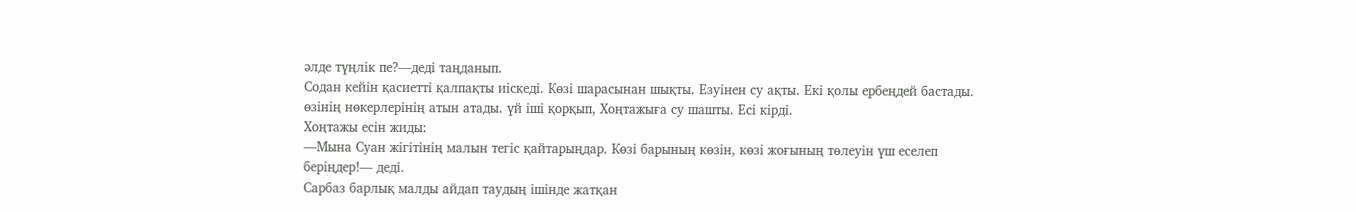әлде түңлік пе?—деді таңданып.
Содан кейін қасиетті қалпақты иіскеді. Көзі шарасынан шықты. Езуінен су ақты. Екі қолы ербеңдей бастады. өзінің нөкерлерінің атын атады. үй іші қорқып, Хоңтажыға су шашты. Есі кірді.
Хоңтажы есін жиды:
—Мына Суан жігітінің малын тегіс қайтарыңдар. Көзі барының көзін, көзі жоғының төлеуін үш еселеп беріңдер!— деді.
Сарбаз барлық малды айдап таудың ішінде жатқан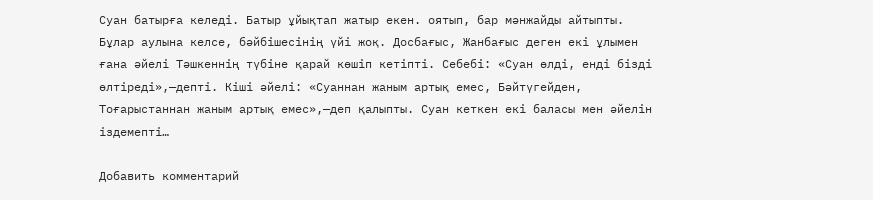Суан батырға келеді. Батыр ұйықтап жатыр екен. оятып, бар мәнжайды айтыпты. Бұлар аулына келсе, бәйбішесінің үйі жоқ. Досбағыс, Жанбағыс деген екі ұлымен ғана әйелі Тәшкеннің түбіне қарай көшіп кетіпті. Себебі: «Суан өлді, енді бізді өлтіреді»,—депті. Кіші әйелі: «Суаннан жаным артық емес, Бәйтүгейден, Тоғарыстаннан жаным артық емес»,—деп қалыпты. Суан кеткен екі баласы мен әйелін іздемепті…

Добавить комментарий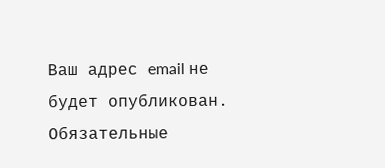Ваш адрес email не будет опубликован. Обязательные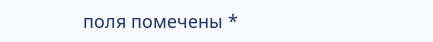поля помечены *